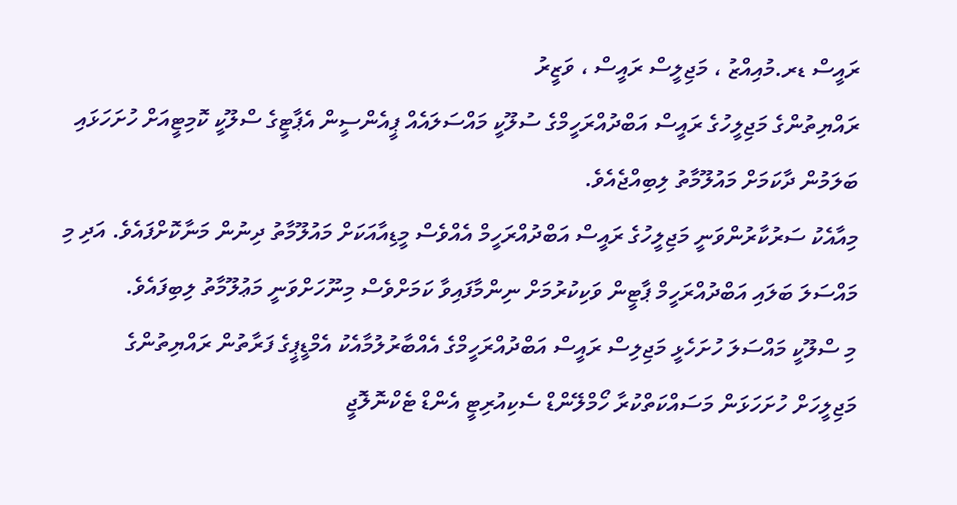ރައީސް ޑރ.މުއިއްޒު ، މަޖިލީސް ރައީސް ، ވަޒީރު
ރައްޔިތުންގެ މަޖިލީހުގެ ރައީސް އަބްދުއްރަހީމްގެ ސުލޫކީ މައްސަލައެއް ޕީއެންސީން އެޕާޓީގެ ސްލޫކީ ކޮމިޓީއަށް ހުށަހަޅައި ބަލަމުން ދާކަމަށް މައުލޫމާތު ލިބިއްޖެއެވެ.
މިއާއެކު ސަރުކާރުންވަނީ މަޖިލީހުގެ ރައީސް އަބްދުއްރަހީމް އެއްވެސް މީޑިއާއަކަށް މައުލޫމާތު ދިނުން މަނާކޮށްފައެވެ. އަދި މި މައްސަލަ ބަލައި އަބްދުއްރަހީމް ޕާޓީން ވަކިކުރުމަށް ނިންމާފައިވާ ކަމަށްވެސް މިނޫހަށްވަނީ މަޢުލޫމާތު ލިބިފައެވެ.
މި ސްލޫކީ މައްސަލަ ހުށަހެޅީ މަޖިލިސް ރައީސް އަބްދުއްރަހީމްގެ އެއްބާރުލުމާއެކު އެމްޑީޕީގެ ފަރާތުން ރައްޔިތުންގެ މަޖިލީހަށް ހުށަހަޅަން މަސައްކަތްކުރާ ހޯމްލޭންޑް ސެކިއުރިޓީ އެންޑް ޓެކްނޮލޮޖީ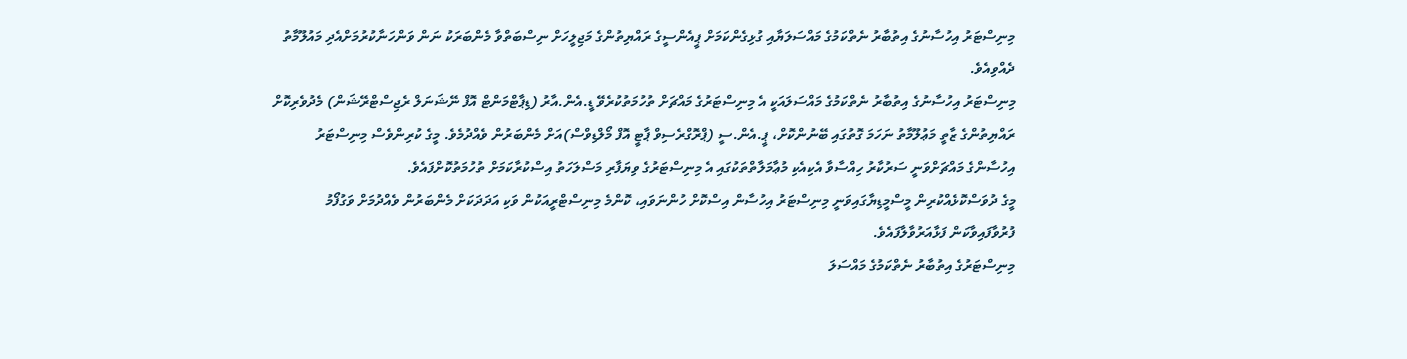މިނިސްޓަރު އިހުސާނުގެ އިތުބާރު ނެތްކަމުގެ މައްސަލަޔާއި ގުޅިގެންކަމަށް ޕީއެންސީގެ ރައްޔިތުންގެ މަޖިލީހަށް ނިސްބަތްވާ މެންބަރަކު ނަން ވަންހަނާކުރުމަށްއެދި މައުލޫމާތު ދެއްވިއެވެ.
މިނިސްޓަރު އިހުސާނުގެ އިތުބާރު ނެތްކަމުގެ މައްސަލައަކީ އެ މިނިސްޓަރުގެ މައްޗަށް ތުހުމަތުކުރެވޭ ޑީ.އެން.އާރު (ޑިޕާޓްމަންޓް އޮފް ނޭޝަނަލް ރެޖިސްޓްރޭޝަން) މެދުވެރިކޮށް ރައްޔިތުންގެ ޒާތީ މަޢުލޫމާތު ނަހަމަ ގޮތުގައި ބޭނުންކޮށް، ޕީ.އެން.ސީ (ޕްރޮގްރެސިވް ޕާޓީ އޮފް މޯލްޑިވްސް)އަށް މެންބަރުން ވެއްދުމެވެ. މީގެ ކުރިންވެސް މިނިސްޓަރު އިހުސާންގެ މައްޗަށްވަނީ ސަރުކާރު ހިއްސާވާ އެކިއެކި މުޢާމަލާތްތަކުގައި އެ މިނިސްޓަރުގެ ވިޔަފާރި މަސްލަހަތު އިސްކުރާކަމަށް ތުހުމަތުކޮށްފައެވެ.
މީގެ ދުވަސްކޮޅެއްކުރިން މީސްމީޑިޔާގައިވަނީ މިނިސްޓަރު އިހުސާން އިސްކޮށް ހުންނަވައި، ކޮންމެ މިނިސްޓްރީއަކުން ވަކި އަދަދަކަށް މެންބަރުން ވެއްދުމަށް ވަގުފޯމު ފުރުވާފައިވާކަން ފަޅާއަރުވާލާފައެވެ.
މިނިސްޓަރުގެ އިތުބާރު ނެތްކަމުގެ މައްސަލަ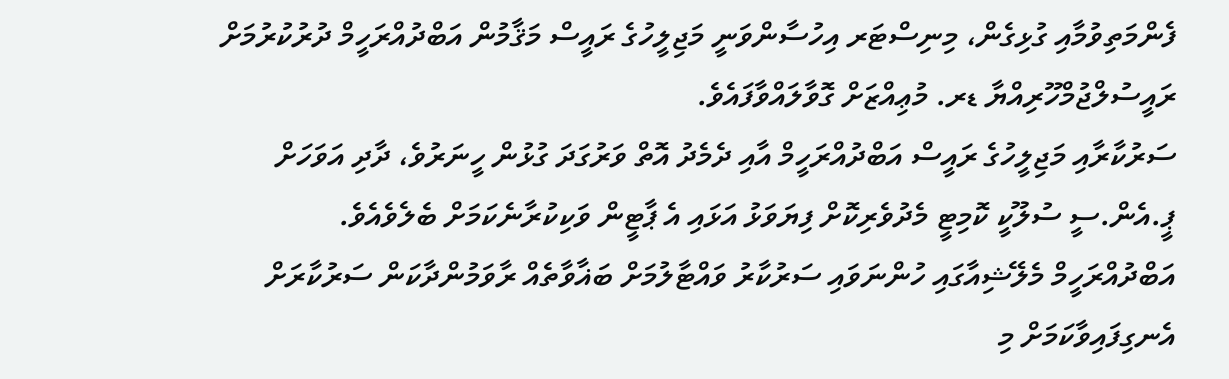ފެންމަތިވުމާއި ގުޅިގެން، މިނިސްޓަރ އިހުސާންވަނީ މަޖިލީހުގެ ރައީސް މަޤާމުން އަބްދުއްރަހީމް ދުރުކުރުމަށް ރައީސުލްޖުމްހޫރިއްޔާ ޑރ. މުޢިއްޒަށް ގޮވާލައްވާފައެވެ.
ސަރުކާރާއި މަޖިލީހުގެ ރައީސް އަބްދުއްރަހީމް އާއި ދެމެދު އޮތް ވަރުގަދަ ގުޅުން ހީނަރުވެ، ދާދި އަވަހަށް ޕީ.އެން.ސީ ސުލޫކީ ކޮމިޓީ މެދުވެރިކޮށް ފިޔަވަޅު އަޅައި އެ ޕާޓީން ވަކިކުރާނެކަމަށް ބެލެވެއެވެ.
އަބްދުއްރަހީމް މެލޭޝިއާގައި ހުންނަވައި ސަރުކާރު ވައްޓާލުމަށް ބަޣާވާތެއް ރާވަމުންދާކަން ސަރުކާރަށް އެނގިފައިވާކަމަށް މި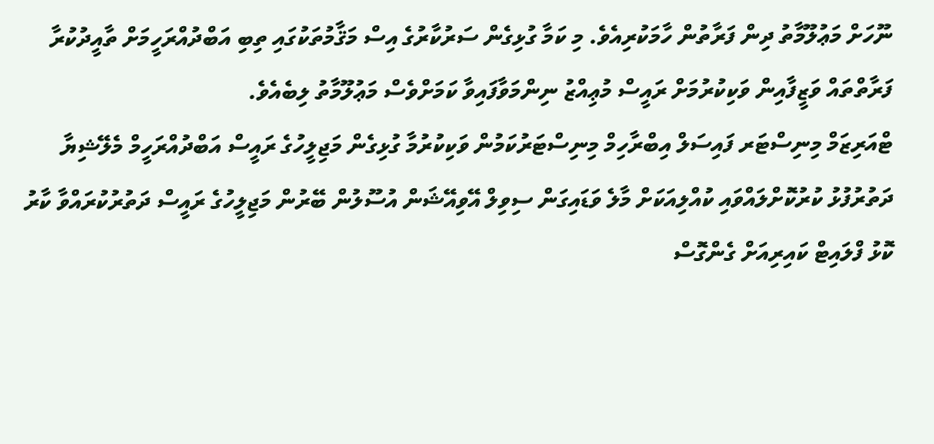ނޫހަށް މަޢުލޫމާތު ދިން ފަރާތުން ހާމަކުރިއެވެ. މި ކަމާ ގުޅިގެން ސަރުކާރުގެ އިސް މަޤާމުތަކުގައި ތިބި އަބްދުއްރަހީމަށް ތާއީދުކުރާ ފަރާތްތައް ވަޒީފާއިން ވަކިކުރުމަށް ރައީސް މުޢިއްޒު ނިންމަވާފައިވާ ކަމަށްވެސް މަޢުލޫމާތު ލިބެއެވެ.
ޓްއަރިޒަމް މިނިސްޓަރ ފައިސަލް އިބްރާހިމް މިނިސްޓަރުކަމުން ވަކިކުރުމާ ގުޅިގެން މަޖިލީހުގެ ރައީސް އަބްދުއްރަހީމް މެލޭޝިޔާ ދަތުރުފުޅު ކުރުކޮށްލައްވައި ކުއްލިއަކަށް މާލެ ވަޑައިގަން ސިވިލް އޭވިއޭޝަން އުސޫލުން ބޭރުން މަޖިލީހުގެ ރައީސް ދަތުރުކުރައްވާ ކާރު ކޮޅު ފްލައިޓް ކައިރިއަށް ގެންގޮސް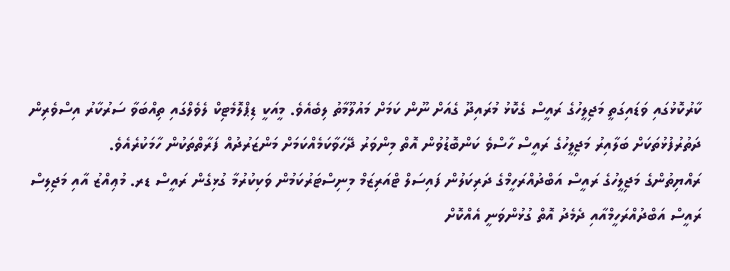ކާރުކޮޅުގައި ވަޑައިގަތީ މަޖިލީހުގެ ރައީސް ގެކޮޅު މުރައިދޫ ގެއަށް ނޫން ކަމަށް މައުލޫމާތު ލިބެއެވެ. މީއަކީ ޑިޕްލޮމެޓިކް ލެވެލްގައި ތިއްބަވާ ސަރުކާރު އިސްވެރިން ދަތުރުފުޅުތަކަށް ބަލާއިރު މަޖިލީހުގެ ރައީސް ހާސްވެ ކަންބޮޑުވުން އޮތް މިންވަރު ދޭހަވާކަމެއްކަމަށް މަންޒަރުދުއް ފަރާތްތަކުން ހާމަކުރެއެވެ.
ރައްޔިތުންގެ މަޖިލީހުގެ ރައީސް އަބްދުއްރަހީމްގެ ދަރިކަލުން ފައިސަލް ޓްއަރިޒަމް މިނިސްޓަރުކަމުން ވަކިކުރުމާ ގުޅިގެން ރައީސް ޑރ. މުޢިއްޒު އާއި މަޖިލިސް ރައީސް އަބްދުއްރަހީމްއާއި ދެމެދު އޮތް ގުޅުންވަނީ އެއްކޮށް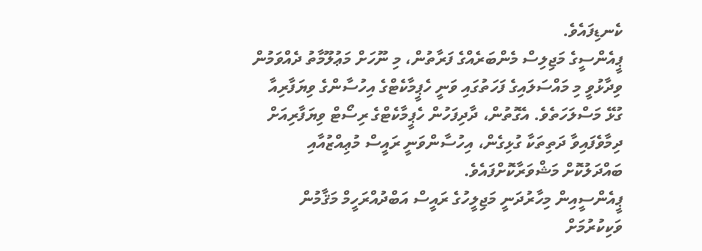ކެނޑިފައެވެ.
ޕީއެންސީގެ މަޖިލިސް މެންބަރެއްގެ ފަރާތުން، މި ނޫހަށް މަޢުލޫމާތު ދެއްވަމުން ވިދާޅުވީ މި މައްސަލައިގެ ފަހަތުގައި ވަނީ ހެޕީމާކެޓްގެ އިހުސާންގެ ވިޔަފާރިއާ ގުޅޭ މަސްލަހަތެވެ. އެގޮތުން، ދާދިފަހުން ހެޕީމާކެޓްގެ ރިސޯޓް ވިޔަފާރިއަށް ދިމާވެފައިވާ ދަތިތަކާ ގުޅިގެން، އިހުސާންވަނީ ރައީސް މުޢިއްޒުއާއި ބައްދަލުކޮށް މަޝްވަރާކޮށްފައެވެ.
ޕީއެންސީއިން މިހާރުދަނީ މަޖިލީހުގެ ރައީސް އަބްދުއްރަހީމް މަޤާމުން ވަކިކުރުމަށް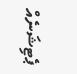ޕެޓިޝަނެއް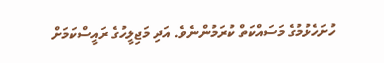ހުށަހެޅުމުގެ މަސައްކަތް ކުރަމުންނެވެ. އަދި މަޖިލީހުގެ ރައީސްކަމަށް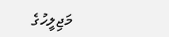މަޖިލީހުގެ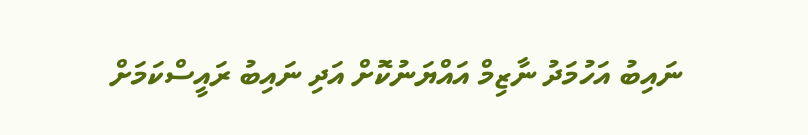ނައިބު އަހުމަދު ނާޒިމް އައްޔަނުކޮށް އަދި ނައިބު ރައީސްކަމަށް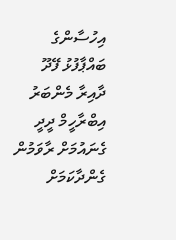އިހުސާންގެ ބައްޕާފުޅު ފޭދޫ ދާއިރާ މެންބަރު އިބްރާހީމް ދީދީ ގެނައުމަށް ރާވަމުން ގެންދާކަމަށް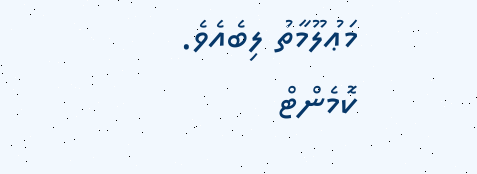މަޢުލޫމާތު ލިބެއެވެ.
ކޮމެންޓް